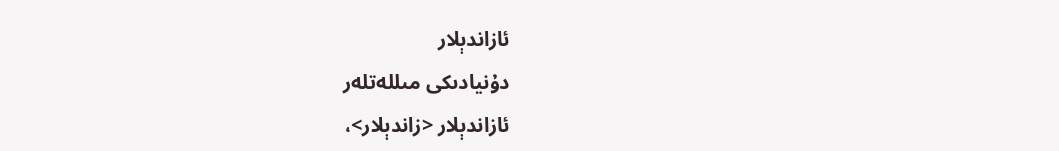ئازاندېلار
دۇنيادىكى مىللەتلەر
ئازاندېلار <زاندېلار>،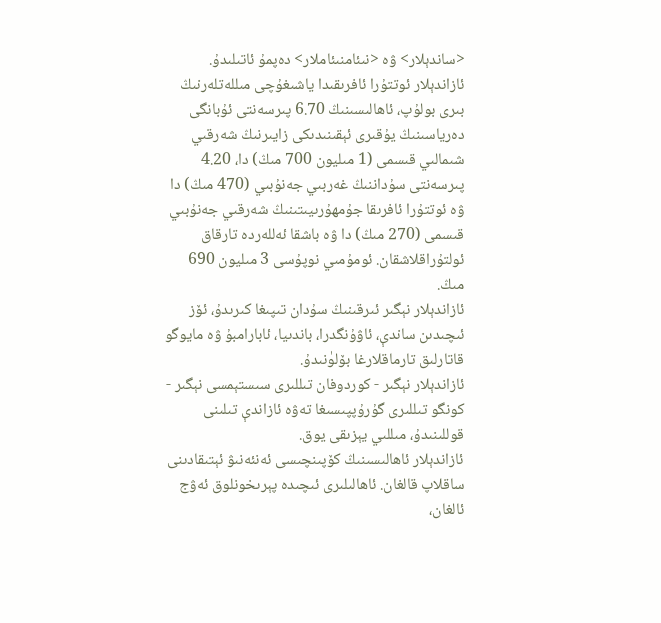<ساندېلار> ۋە <نىئامنىئاملار> دەپمۇ ئاتىلىدۇ. ئازاندېلار ئوتتۇرا ئافرىقىدا ياشىغۇچى مىللەتلەرنىڭ بىرى بولۇپ، ئاھالىسىنىڭ 6.70 پىرسەنتى ئۇبانگى دەرياسىنىڭ يۇقىرى ئېقىنىدىكى زايىرنىڭ شەرقىي شىمالىي قىسمى (1 مىليون 700 مىڭ) دا، 4.20 پىرسەنتى سۇداننىڭ غەربىي جەنۇبىي (470 مىڭ) دا ۋە ئوتتۇرا ئافرىقا جۇمھۇرىيىتىنىڭ شەرقىي جەنۇبىي قىسمى (270 مىڭ) دا ۋە باشقا ئەللەردە تارقاق ئولتۇراقلاشقان. ئومۇمىي نوپۇسى 3 مىليون 690 مىڭ.
ئازاندېلار نېگىر ئىرقىنىڭ سۇدان تىپىغا كىرىدۇ، ئۆز ئىچىدىن ساندې، ئاۋۇنگدرا، باندىيا، ئابارامبۇ ۋە مايوگو قاتارلىق تارماقلارغا بۆلۈنىدۇ.
ئازاندېلار نېگىر - كوردوفان تىللىرى سىستېمسى نېگىر - كونگو تىللىرى گۇرۇپپىسىغا تەۋە ئازاندې تىلىنى قوللىنىدۇ، مىللىي يېزىقى يوق.
ئازاندېلار ئاھالىسىنىڭ كۆپىنچىسى ئەنئەنىۋ ئېتىقادىنى ساقلاپ قالغان. ئاھالىلىرى ئىچىدە پېرىخونلوق ئەۋج ئالغان،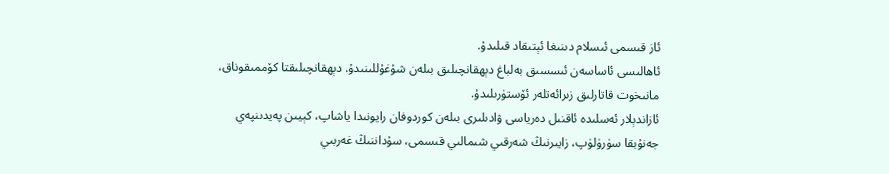ئاز قىسمى ئىسلام دىنىغا ئېتىقاد قىلىدۇ.
ئاھالىسى ئاساسەن ئىسسىق بەلباغ دېھقانچىلىق بىلەن شۇغۇللىنىدۇ. دېھقانچىلىقتا كۆممىقوناق، مانىخوت قاتارلىق زىرائەتلەر ئۆستۈرىلىدۇ.
ئازاندېلار ئەسلىدە ئاقنىل دەرياسى ۋادىلىرى بىلەن كوردوفان رايونىدا ياشاپ، كېيىن پەيدىنپەي جەنۇبقا سۈرۈلۈپ، زايىرنىڭ شەرقىي شىمالىي قىسمى، سۇداننىڭ غەربىي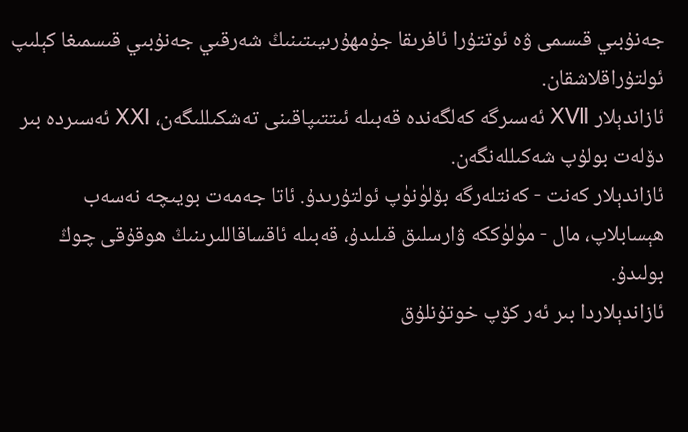جەنۇبىي قىسمى ۋە ئوتتۇرا ئافرىقا جۇمھۇرىيىتىنىڭ شەرقىي جەنۇبىي قىسمىغا كېلىپ ئولتۇراقلاشقان.
ئازاندېلار ⅩⅦ ئەسىرگە كەلگەندە قەبىلە ئىتتىپاقىنى تەشكىللىگەن، ⅩⅪ ئەسىردە بىر دۆلەت بولۇپ شەكىللەنگەن.
ئازاندېلار كەنت - كەنتلەرگە بۆلۈنۈپ ئولتۇرىدۇ. ئاتا جەمەت بويىچە نەسەب ھېسابلاپ، مال - مۈلۈككە ۋارسلىق قىلىدۇ، قەبىلە ئاقساقاللىرىنىڭ ھوقۇقى چوڭ بولىدۇ.
ئازاندېلاردا بىر ئەر كۆپ خوتۇنلۇق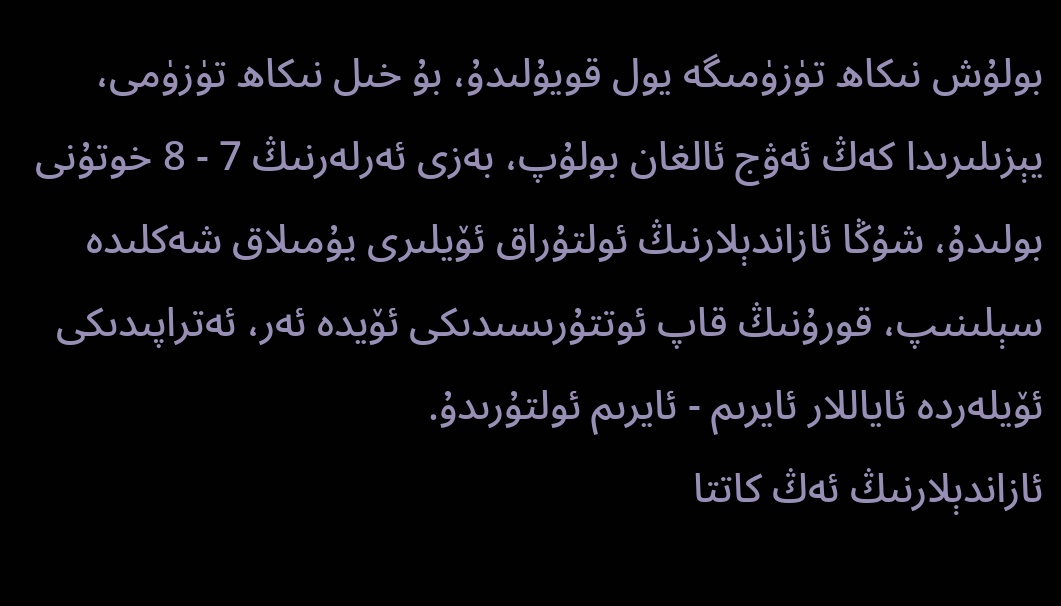بولۇش نىكاھ تۈزۈمىگە يول قويۇلىدۇ، بۇ خىل نىكاھ تۈزۈمى، يېزىلىرىدا كەڭ ئەۋج ئالغان بولۇپ، بەزى ئەرلەرنىڭ 7 - 8 خوتۇنى بولىدۇ، شۇڭا ئازاندېلارنىڭ ئولتۇراق ئۆيلىرى يۇمىلاق شەكلىدە سېلىنىپ، قورۇنىڭ قاپ ئوتتۇرىسىدىكى ئۆيدە ئەر، ئەتراپىدىكى ئۆيلەردە ئاياللار ئايرىم - ئايرىم ئولتۇرىدۇ.
ئازاندېلارنىڭ ئەڭ كاتتا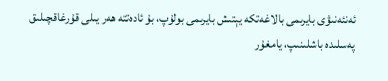ئەنئەنىۋى بايرىمى بالاغەتكە يېتىش بايرىمى بولۇپ، بۇ ئادەتتە ھەر يىلى قۇرغاقچىلىق پەسلىدە باشلىنىپ، يامغۇر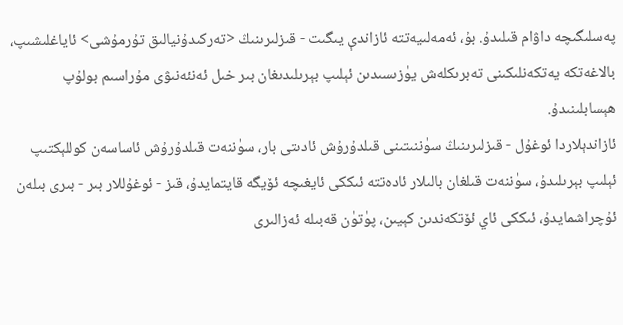پەسلىگىچە داۋام قىلىدۇ. بۇ، ئەمەلىيەتتە ئازاندې يىگىت - قىزلىرىنىڭ <تەركىدۇنيالىق تۇرمۇشى> ئاياغلىشىپ، بالاغەتكە يەتكەنلىكىنى تەبرىكلەش يۈزىسىدىن ئېلىپ بېرىلىدىغان بىر خىل ئەنئەنىۋى مۇراسىم بولۇپ ھېسابلىنىدۇ.
ئازاندېلاردا ئوغۇل - قىزلىرىنىڭ سۈننىتىنى قىلدۇرۇش ئادىتى بار، سۈننەت قىلدۇرۇش ئاساسەن كوللېكتىپ ئېلىپ بېرىلىدۇ، سۈننەت قىلغان بالىلار ئادەتتە ئىككى ئايغىچە ئۆيگە قايتمايدۇ، قىز - ئوغۇللار بىر - بىرى بىلەن ئۇچراشمايدۇ، ئىككى ئاي ئۆتكەندىن كېيىن، پۈتۈن قەبىلە ئەزالىرى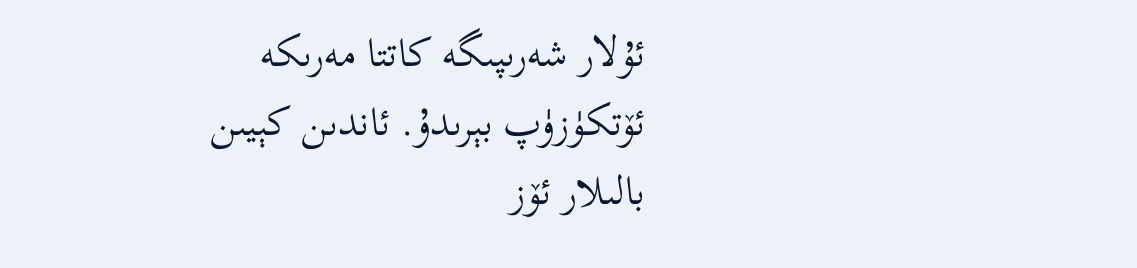ئۇلار شەرىپىگە كاتتا مەرىكە ئۆتكۈزۈپ بېرىدۇ. ئاندىن كېيىن بالىلار ئۆز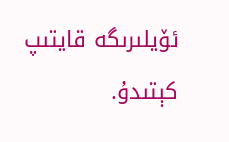ئۆيلىرىگە قايتىپ كېتىدۇ.